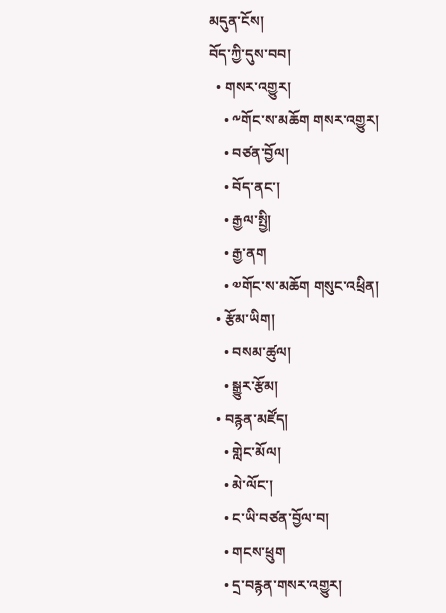མདུན་ངོས།
བོད་ཀྱི་དུས་བབ།
  • གསར་འགྱུར།
    • ༸གོང་ས་མཆོག གསར་འགྱུར།
    • བཙན་བྱོལ།
    • བོད་ནང་།
    • རྒྱལ་སྤྱི།
    • རྒྱ་ནག
    • ༧གོང་ས་མཆོག གསུང་འཕྲིན།
  • རྩོམ་ཡིག།
    • བསམ་ཚུལ།
    • སྒྱུར་རྩོམ།
  • བརྙན་མཛོད།
    • གླེང་མོལ།
    • མེ་ལོང་།
    • ང་ཡི་བཙན་བྱོལ་བ།
    • གངས་ཕྲུག
    • དྲ་བརྙན་གསར་འགྱུར།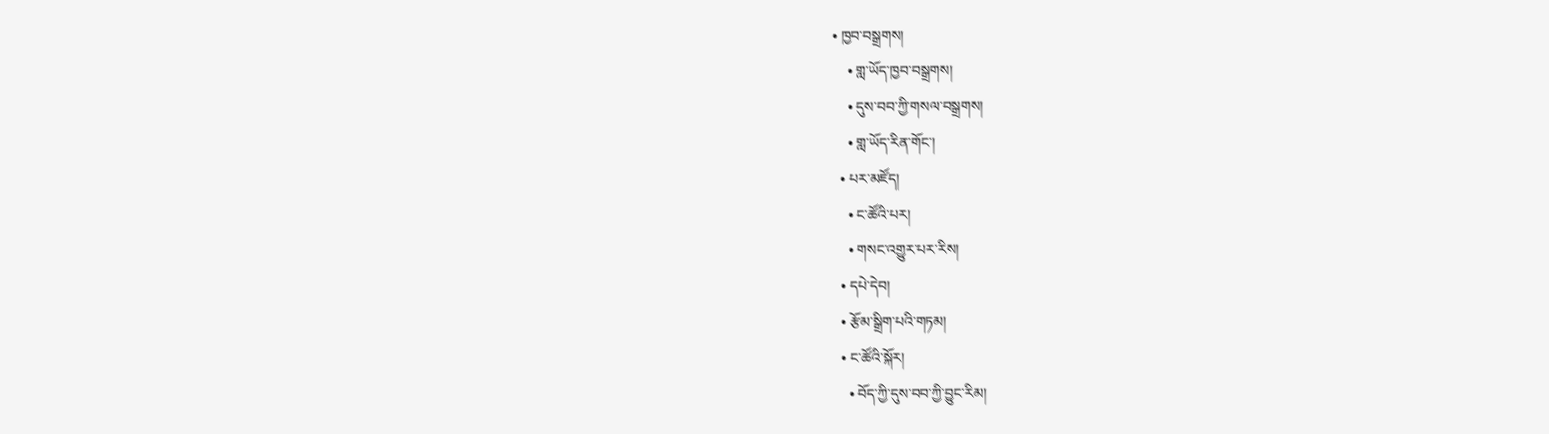• ཁྱབ་བསྒྲགས།
    • གླ་ཡོད་ཁྱབ་བསྒྲགས།
    • དུས་བབ་ཀྱི་གསལ་བསྒྲགས།
    • གླ་ཡོད་རིན་གོང་།
  • པར་མཛོད།
    • ང་ཚོའི་པར།
    • གསང་འགྱུར་པར་རིས།
  • དཔེ་དེབ།
  • རྩོམ་སྒྲིག་པའི་གཏམ།
  • ང་ཚོའི་སྐོར།
    • བོད་ཀྱི་དུས་བབ་ཀྱི་བྱུང་རིམ།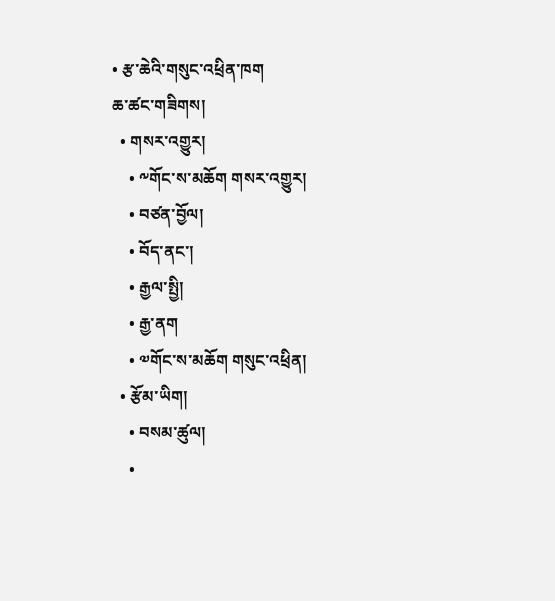• རྩ་ཆེའི་གསུང་འཕྲིན་ཁག
ཆ་ཚང་གཟིགས།
  • གསར་འགྱུར།
    • ༸གོང་ས་མཆོག གསར་འགྱུར།
    • བཙན་བྱོལ།
    • བོད་ནང་།
    • རྒྱལ་སྤྱི།
    • རྒྱ་ནག
    • ༧གོང་ས་མཆོག གསུང་འཕྲིན།
  • རྩོམ་ཡིག།
    • བསམ་ཚུལ།
    •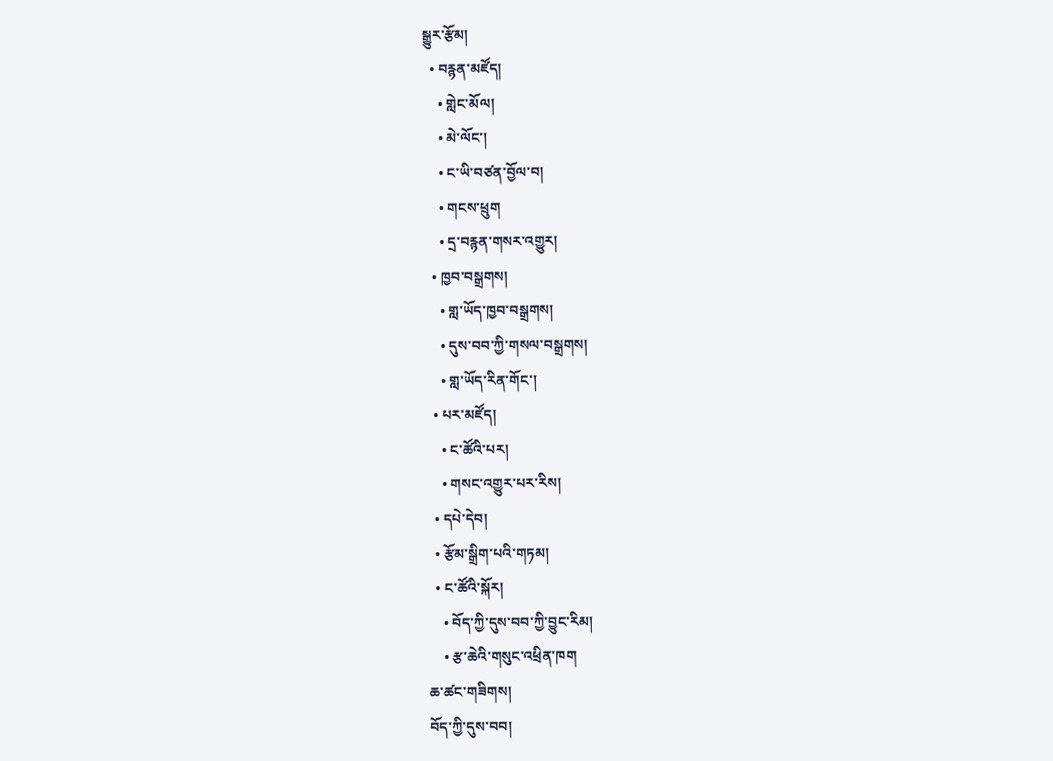སྒྱུར་རྩོམ།
  • བརྙན་མཛོད།
    • གླེང་མོལ།
    • མེ་ལོང་།
    • ང་ཡི་བཙན་བྱོལ་བ།
    • གངས་ཕྲུག
    • དྲ་བརྙན་གསར་འགྱུར།
  • ཁྱབ་བསྒྲགས།
    • གླ་ཡོད་ཁྱབ་བསྒྲགས།
    • དུས་བབ་ཀྱི་གསལ་བསྒྲགས།
    • གླ་ཡོད་རིན་གོང་།
  • པར་མཛོད།
    • ང་ཚོའི་པར།
    • གསང་འགྱུར་པར་རིས།
  • དཔེ་དེབ།
  • རྩོམ་སྒྲིག་པའི་གཏམ།
  • ང་ཚོའི་སྐོར།
    • བོད་ཀྱི་དུས་བབ་ཀྱི་བྱུང་རིམ།
    • རྩ་ཆེའི་གསུང་འཕྲིན་ཁག
ཆ་ཚང་གཟིགས།
བོད་ཀྱི་དུས་བབ།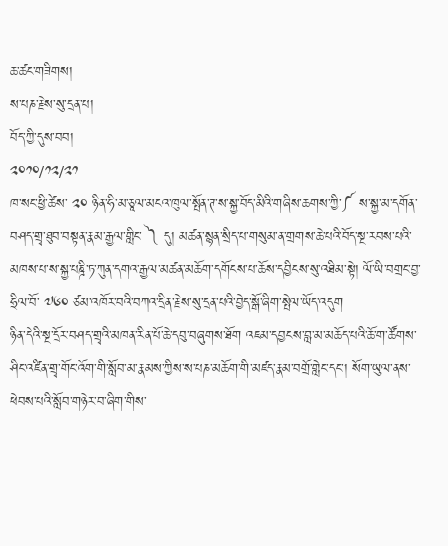ཆ་ཚང་གཟིགས།
ས་པཎ་རྗེས་སུ་དྲན་པ།
བོད་ཀྱི་དུས་བབ།
༢༠༡༠/༡༢/༢༡
ཁ་སང་ཕྱི་ཚེས་ ༢༠ ཉིན་ཧི་མ་ཅཱལ་མངའ་ཁུལ་སྤོན་ཊ་ས་སྐྱ་བོད་མིའི་གཞིས་ཆགས་ཀྱི་༼ ས་སྐྱ་མ་དགོན་བཤད་གྲྭ་ཐུབ་བསྟན་རྣམ་རྒྱལ་གླིང་ ༽ དུ། མཚན་སྙན་སྲིད་པ་གསུམ་ན་གྲགས་ཆེ་པའི་བོད་སྔ་རབས་པའི་མཁས་པ་ས་སྐྱ་པཎྜི་ཏ་ཀུན་དགའ་རྒྱལ་མཚན་མཆོག་དགོངས་པ་ཆོས་དབྱིངས་སུ་འཐིམ་སྟེ། ལོ་ཡི་བགྲང་བྱ་ཧྲིལ་བོ་ ༧༦༠ ཙམ་འཁོར་བའི་བཀའ་དྲིན་རྗེས་སུ་དྲན་པའི་བྱེད་སྒོ་ཞིག་སྤེལ་ཡོད་འདུག
ཉིན་དེའི་སྔ་དྲོར་བཤད་གྲྭའི་མཁན་རིན་པོ་ཆེ་དབུ་བཞུགས་ཐོག འཇམ་དབྱངས་བླ་མ་མཆོད་པའི་ཆོ་ག་ཚོགས་ཤིང་འཛིན་གྲྭ་གོང་འོག་གི་སློབ་མ་རྣམས་ཀྱིས་ས་པཎ་མཆོག་གི་མཛད་རྣམ་བགྲོ་གླེང་དང་། སོག་ཡུལ་ནས་ཕེབས་པའི་སློབ་གཉེར་བ་ཞིག་གིས་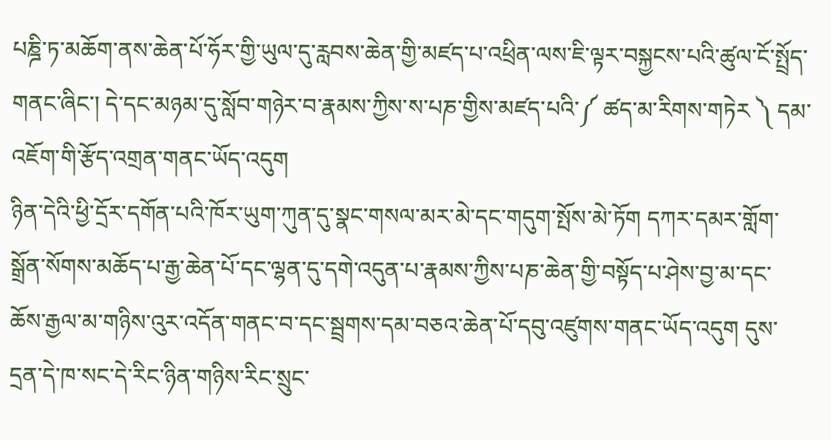པཎྜི་ཏ་མཆོག་ནས་ཆེན་པོ་ཧོར་གྱི་ཡུལ་དུ་རླབས་ཆེན་གྱི་མཛད་པ་འཕྲིན་ལས་ཇི་ལྟར་བསྐྱངས་པའི་ཚུལ་ངོ་སྤྲོད་གནང་ཞིང་། དེ་དང་མཉམ་དུ་སློབ་གཉེར་བ་རྣམས་ཀྱིས་ས་པཎ་གྱིས་མཛད་པའི་༼ ཚད་མ་རིགས་གཏེར ༽ དམ་འཇོག་གི་རྩོད་འགྲན་གནང་ཡོད་འདུག
ཉིན་དེའི་ཕྱི་དྲོར་དགོན་པའི་ཁོར་ཡུག་ཀུན་དུ་སྣང་གསལ་མར་མེ་དང་གདུག་སྤོས་མེ་ཏོག དཀར་དམར་གློག་སྒྲོན་སོགས་མཆོད་པ་རྒྱ་ཆེན་པོ་དང་ལྷན་དུ་དགེ་འདུན་པ་རྣམས་ཀྱིས་པཎ་ཆེན་གྱི་བསྟོད་པ་ཤེས་བྱ་མ་དང་ཆོས་རྒྱལ་མ་གཉིས་འུར་འདོན་གནང་བ་དང་སྦྲགས་དམ་བཅའ་ཆེན་པོ་དབུ་འཛུགས་གནང་ཡོད་འདུག དུས་དྲན་དེ་ཁ་སང་དེ་རིང་ཉིན་གཉིས་རིང་སྲུང་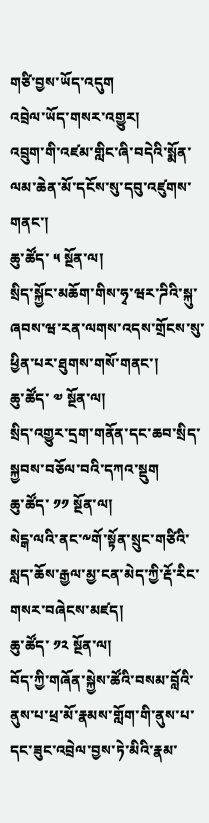གཙི་བྱས་ཡོད་འདུག
འབྲེལ་ཡོད་གསར་འགྱུར།
འབྲུག་གི་འཛམ་གླིང་ཞི་བདེའི་སྨོན་ལམ་ཆེན་མོ་དངོས་སུ་དབུ་འཛུགས་གནང་།
ཆུ་ཚོད་ ༥ སྔོན་ལ།
སྲིད་སྐྱོང་མཆོག་གིས་ཧྭ་ཝར་ཌིའི་སྐུ་ཞབས་ཝ་རན་ལགས་འདས་གྲོངས་སུ་ཕྱིན་པར་ཐུགས་གསོ་གནང་།
ཆུ་ཚོད་ ༧ སྔོན་ལ།
སྲིད་འགྱུར་དྲག་གནོན་དང་ཆབ་སྲིད་སྐྱབས་བཅོལ་བའི་དཀའ་སྡུག
ཆུ་ཚོད་ ༡༡ སྔོན་ལ།
སེངྒ་ལའི་ནང་༸གོ་སྟོན་སྲུང་གཙིའི་སླད་ཆོས་རྒྱལ་མྱ་ངན་མེད་ཀྱི་རྡོ་རིང་གསར་བཞེངས་མཛད།
ཆུ་ཚོད་ ༡༢ སྔོན་ལ།
བོད་ཀྱི་གཞོན་སྐྱེས་ཚོའི་བསམ་བློའི་ནུས་པ་ཕྲ་མོ་རྣམས་གློག་གི་ནུས་པ་དང་ཟུང་འབྲེལ་བྱས་ཏེ་མིའི་རྣམ་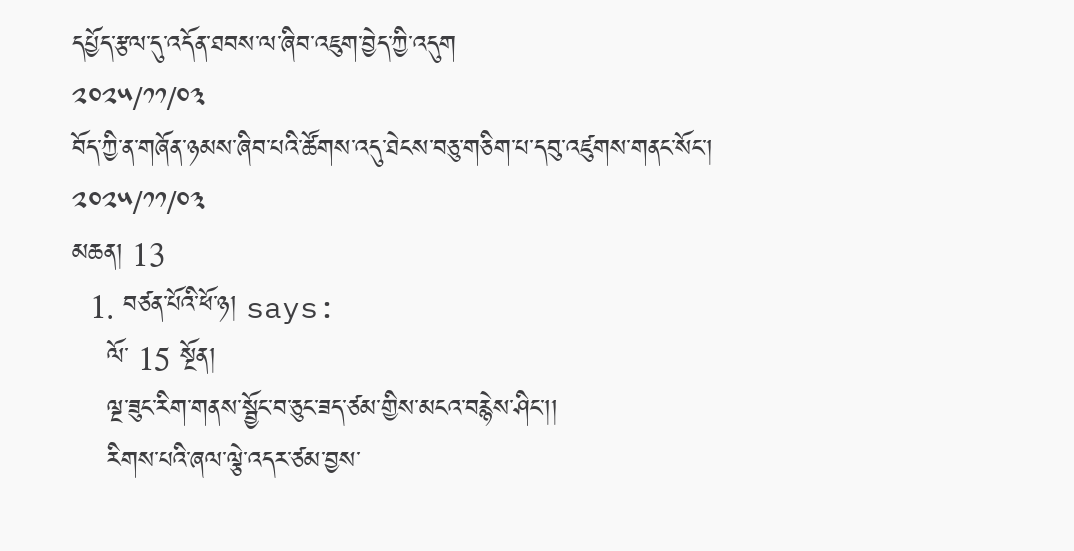དཔྱོད་རྩལ་དུ་འདོན་ཐབས་ལ་ཞིབ་འཇུག་བྱེད་ཀྱི་འདུག
༢༠༢༥/༡༡/༠༣
བོད་ཀྱི་ན་གཞོན་ཉམས་ཞིབ་པའི་ཚོགས་འདུ་ཐེངས་བཅུ་གཅིག་པ་དབུ་འཛུགས་གནང་སོང་།
༢༠༢༥/༡༡/༠༣
མཆན། 13
  1. བཙན་པོའི་ཕོ་ཉ། says:
    ལོ་ 15 སྔོན།
    ལྔ་ཟུང་རིག་གནས་སྦྱོང་བ་ཅུང་ཟད་ཙམ་གྱིས་མངའ་བརྙེས་ཤིང་།།
    རིགས་པའི་ཞལ་ལྕེ་འདར་ཙམ་བྱས་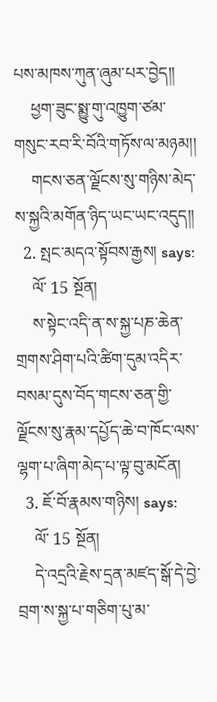པས་མཁས་ཀུན་ཞུམ་པར་བྱེད།།
    ཕྱག་ཟུང་སྨྱུ་གུ་འཁྱུག་ཙམ་གསུང་རབ་རི་བོའི་གཏོས་ལ་མཉམ།།
    གངས་ཅན་ལྗོངས་སུ་གཉིས་མེད་ས་སྐྱའི་མགོན་ཉིད་ཡང་ཡང་འདུད།།
  2. སྤང་མདའ་སྟོབས་རྒྱས། says:
    ལོ་ 15 སྔོན།
    ས་སྟེང་འདི་ན་ས་སྐྱ་པཎ་ཆེན་གྲགས་ཤིག་པའི་ཚིག་དུམ་འདིར་བསམ་དུས་བོད་གངས་ཅན་གྱི་ལྗོངས་སུ་རྣམ་དཔྱོད་ཆེ་བ་ཁོང་ལས་ལྷག་པ་ཞིག་མེད་པ་ལྟ་བུ་མངོན།
  3. ཇོ་བོ་རྣམས་གཉིས། says:
    ལོ་ 15 སྔོན།
    དེ་འདྲའི་རྗེས་དྲན་མཛད་སྒོ་དེ་བྱེ་བྲག་ས་སྐྱ་པ་གཅིག་པུ་མ་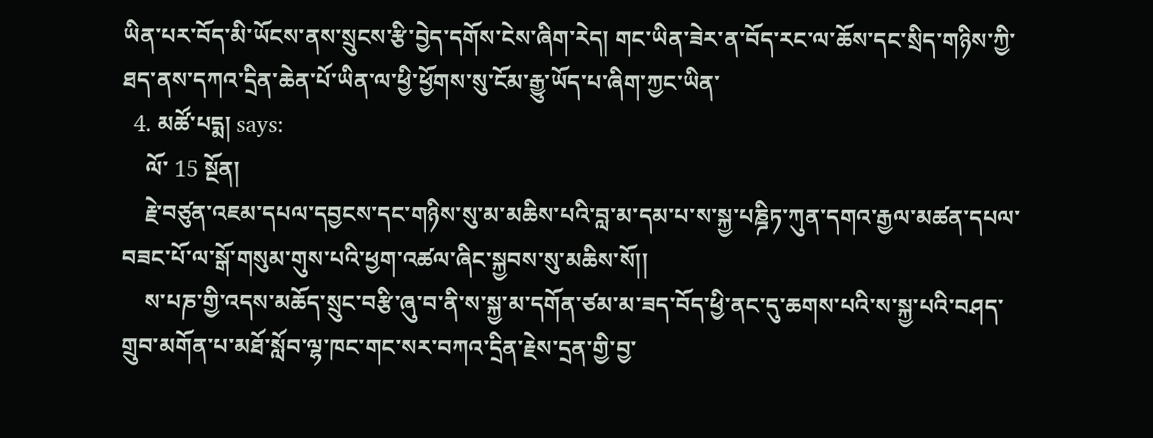ཡིན་པར་བོད་མི་ཡོངས་ནས་སྲུངས་རྩི་བྱེད་དགོས་ངེས་ཞིག་རེད། གང་ཡིན་ཟེར་ན་བོད་རང་ལ་ཆོས་དང་སྲིད་གཉིས་ཀྱི་ཐད་ནས་དཀའ་དྲིན་ཆེན་པོ་ཡིན་ལ་ཕྱི་ཕྱོགས་སུ་ངོམ་རྒྱུ་ཡོད་པ་ཞིག་ཀྱང་ཡིན་
  4. མཚོ་པདྨ། says:
    ལོ་ 15 སྔོན།
    རྗེ་བཙུན་འཇམ་དཔལ་དབྱངས་དང་གཉིས་སུ་མ་མཆིས་པའི་བླ་མ་དམ་པ་ས་སྐྱ་པཎྜིཏ་ཀུན་དགའ་རྒྱལ་མཚན་དཔལ་བཟང་པོ་ལ་སྒོ་གསུམ་གུས་པའི་ཕྱག་འཚལ་ཞིང་སྐྱབས་སུ་མཆིས་སོ།།
    ས་པཎ་གྱི་འདས་མཆོད་སྲུང་བརྩི་ཞུ་བ་ནི་ས་སྐྱ་མ་དགོན་ཙམ་མ་ཟད་བོད་ཕྱི་ནང་དུ་ཆགས་པའི་ས་སྐྱ་པའི་བཤད་གྲུབ་མགོན་པ་མཐོ་སློབ་ལྷ་ཁང་གང་སར་བཀའ་དྲིན་རྗེས་དྲན་གྱི་བྱ་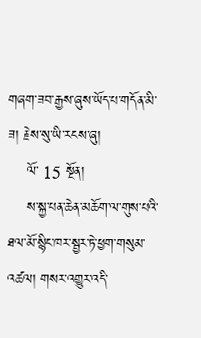གཞག་ཟབ་རྒྱས་ཞུས་ཡོད་པ་གདོན་མི་ཟ། རྗེས་སུ་ཡི་རངས་ཞུ།
    ལོ་ 15 སྔོན།
    ས་སྐྱ་པན་ཆེན་མཆོག་ལ་གུས་པའི་ཐལ་མོ་སྙིང་ཁར་སྦྱར་ཏེ་ཕྱག་གསུམ་འཚལ། གསར་འགྱུར་འདི་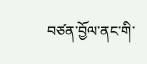བཙན་བྱོལ་ནང་གི་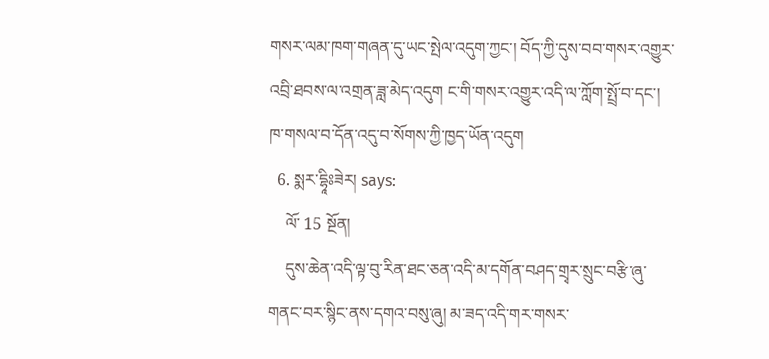གསར་ལམ་ཁག་གཞན་དུ་ཡང་སྤེལ་འདུག་ཀྱང་། བོད་ཀྱི་དུས་བབ་གསར་འགྱུར་འབྲི་ཐབས་ལ་འགྲན་ཟླ་མེད་འདུག ང་གི་གསར་འགྱུར་འདི་ལ་ཀློག་སྤྲོ་བ་དང་། ཁ་གསལ་བ་དོན་འདུ་བ་སོགས་ཀྱི་ཁྱད་ཡོན་འདུག
  6. སྨར་དྷཱིཿཟེར། says:
    ལོ་ 15 སྔོན།
    དུས་ཆེན་འདི་ལྟ་བུ་རིན་ཐང་ཅན་འདི་མ་དགོན་བཤད་གྲྭར་སྲུང་བརྩི་ཞུ་གནང་བར་སྙིང་ནས་དགའ་བསུ་ཞུ། མ་ཟད་འདི་གར་གསར་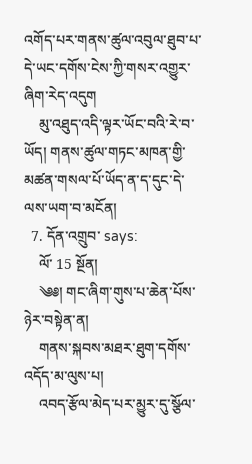འགོད་པར་གནས་ཚུལ་འབུལ་ཐུབ་པ་དེ་ཡང་དགོས་ངེས་ཀྱི་གསར་འགྱུར་ཞིག་རེད་འདུག
    མུ་འཐུད་འདི་ལྟར་ཡོང་བའི་རེ་བ་ཡོད། གནས་ཚུལ་གཏང་མཁན་གྱི་མཚན་གསལ་པོ་ཡོད་ན་ད་དུང་དེ་ལས་ཡག་བ་མངོན།
  7. དོན་འགྲུབ་ says:
    ལོ་ 15 སྔོན།
    ༄༅། གང་ཞིག་གུས་པ་ཆེན་པོས་ཉེར་བསྟེན་ན།
    གནས་སྐབས་མཐར་ཐུག་དགོས་འདོད་མ་ལུས་པ།
    འབད་རྩོལ་མེད་པར་མྱུར་དུ་སྩོལ་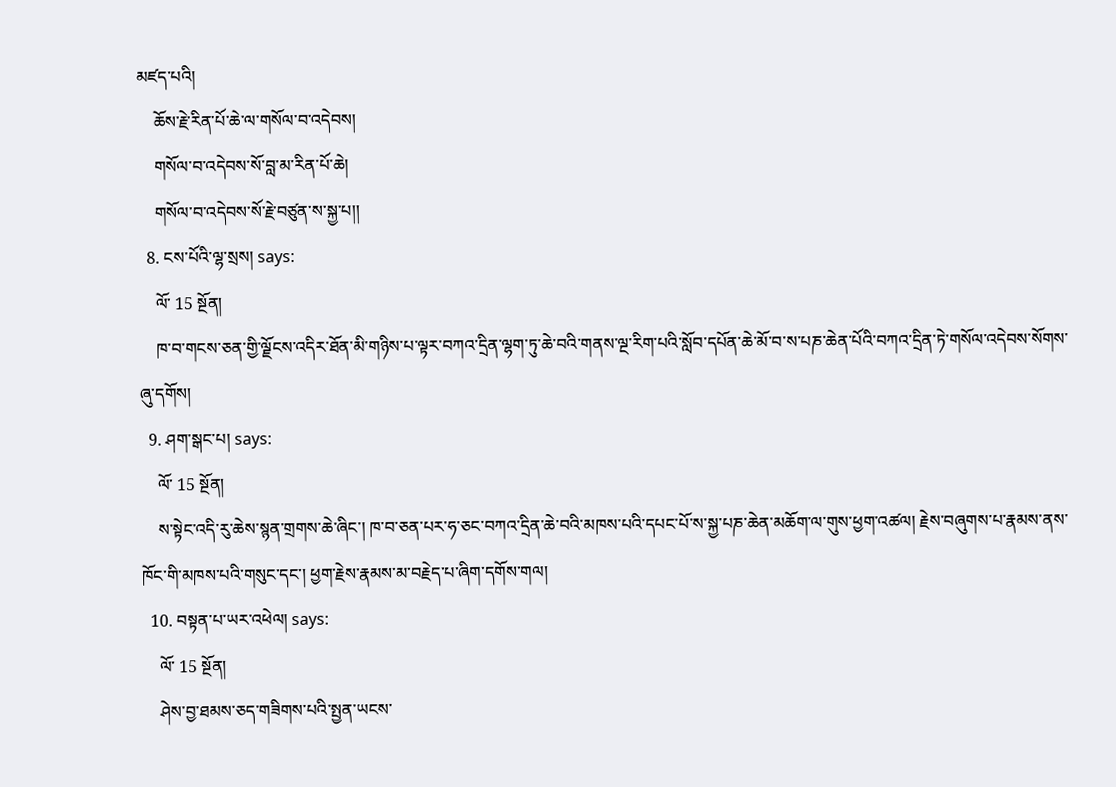མཛད་པའི།
    ཆོས་རྗེ་རིན་པོ་ཆེ་ལ་གསོལ་བ་འདེབས།
    གསོལ་བ་འདེབས་སོ་བླ་མ་རིན་པོ་ཆེ།
    གསོལ་བ་འདེབས་སོ་རྗེ་བཙུན་ས་སྐྱ་པ།།
  8. ངས་པོའི་ལྷ་སྲས། says:
    ལོ་ 15 སྔོན།
    ཁ་བ་གངས་ཅན་གྱི་ལྗོངས་འདིར་ཐོན་མི་གཉིས་པ་ལྟར་བཀའ་དྲིན་ལྷག་ཏུ་ཆེ་བའི་གནས་ལྔ་རིག་པའི་སློབ་དཔོན་ཆེ་མོ་བ་ས་པཎ་ཆེན་པོའི་བཀའ་དྲིན་ཏེ་གསོལ་འདེབས་སོགས་ཞུ་དགོས།
  9. ཤག་སྒང་པ། says:
    ལོ་ 15 སྔོན།
    ས་སྟེང་འདི་རུ་ཆེས་སྙན་གྲགས་ཆེ་ཞིང་། ཁ་བ་ཅན་པར་ཧ་ཅང་བཀའ་དྲིན་ཆེ་བའི་མཁས་པའི་དཔང་པོ་ས་སྐྱ་པཎ་ཆེན་མཆོག་ལ་གུས་ཕྱག་འཚལ། རྗེས་བཞུགས་པ་རྣམས་ནས་ཁོང་གི་མཁས་པའི་གསུང་དང་། ཕྱག་རྗེས་རྣམས་མ་བརྗེད་པ་ཞིག་དགོས་གལ།
  10. བསྟན་པ་ཡར་འཕེལ། says:
    ལོ་ 15 སྔོན།
    ཤེས་བྱ་ཐམས་ཅད་གཟིགས་པའི་སྤྱན་ཡངས་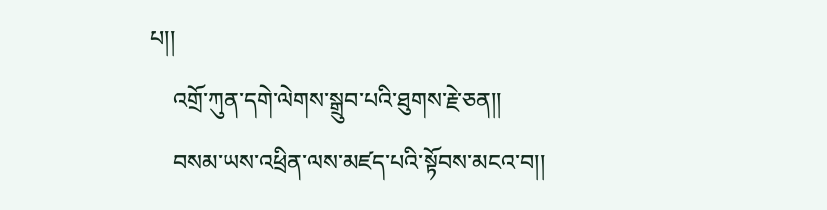པ།།
    འགྲོ་ཀུན་དགེ་ལེགས་སྒྲུབ་པའི་ཐུགས་རྗེ་ཅན།།
    བསམ་ཡས་འཕྲིན་ལས་མཛད་པའི་སྟོབས་མངའ་བ།།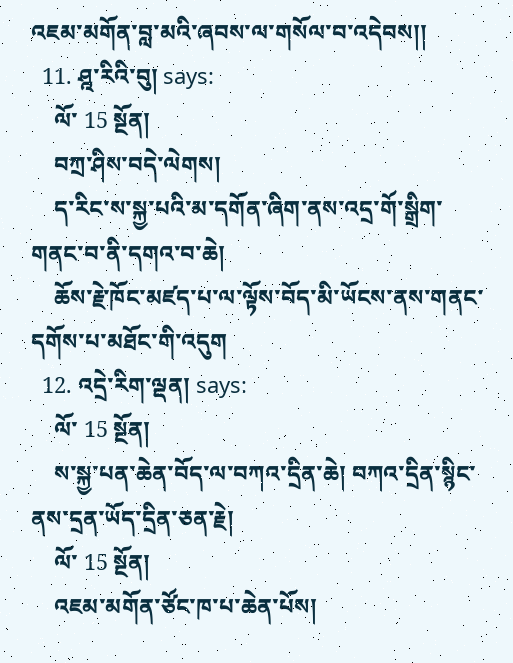འཇམ་མགོན་བླ་མའི་ཞབས་ལ་གསོལ་བ་འདེབས།།
  11. ཤྰ་རིའི་བུ། says:
    ལོ་ 15 སྔོན།
    བཀྲ་ཤིས་བདེ་ལེགས།
    ད་རིང་ས་སྐྱ་པའི་མ་དགོན་ཞིག་ནས་འདྲ་གོ་སྒྲིག་གནང་བ་ནི་དགའ་བ་ཆེ།
    ཆོས་རྗེ་ཁོང་མཛད་པ་ལ་ལྟོས་བོད་མི་ཡོངས་ནས་གནང་དགོས་པ་མཐོང་གི་འདུག
  12. འདྲེ་རིག་ལྡན། says:
    ལོ་ 15 སྔོན།
    ས་སྐྱ་པན་ཆེན་བོད་ལ་བཀའ་དྲིན་ཆེ། བཀའ་དྲིན་སྙིང་ནས་དྲན་ཡོད་དྲིན་ཅན་རྗེ།
    ལོ་ 15 སྔོན།
    འཇམ་མགོན་ཙོང་ཁ་པ་ཆེན་པོས།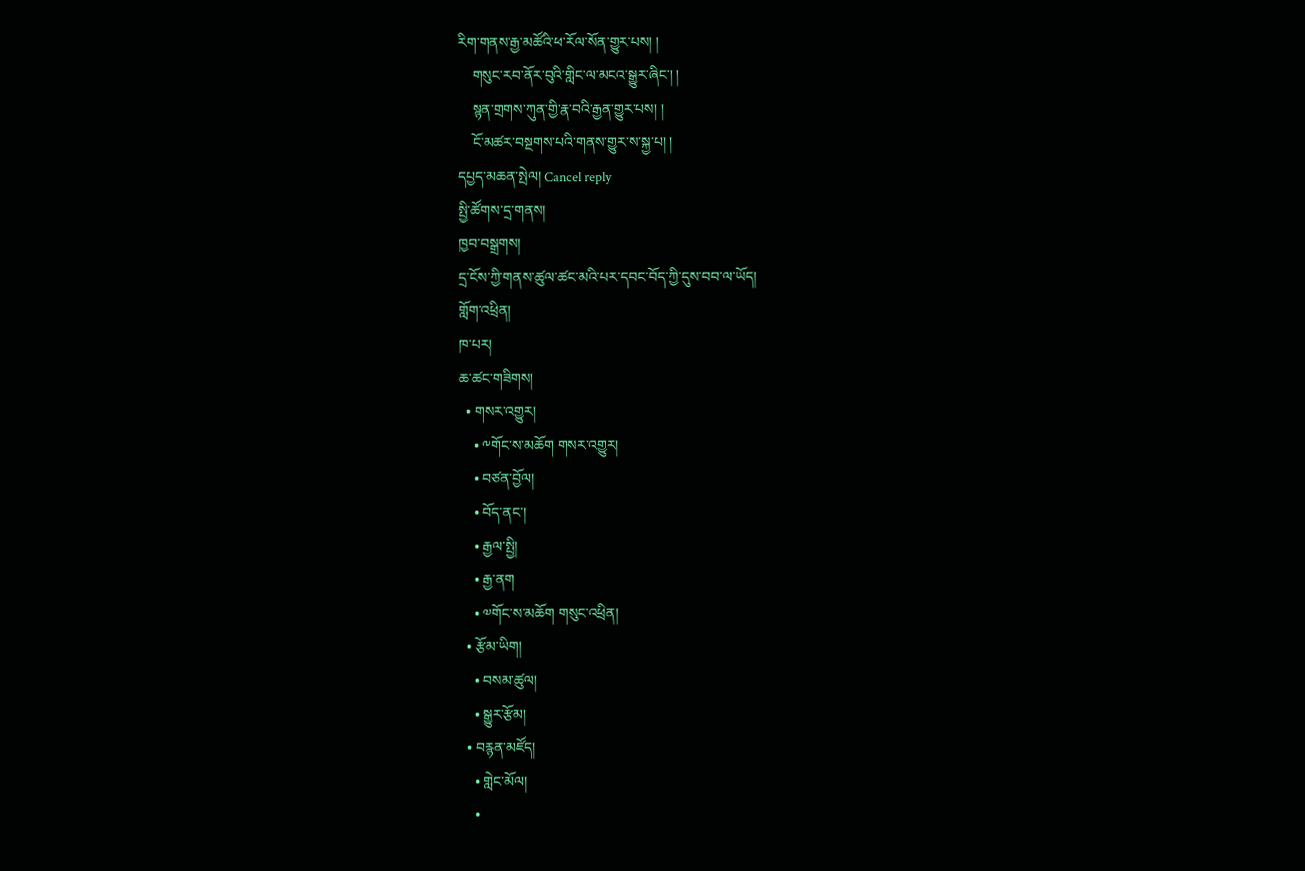རིག་གནས་རྒྱ་མཚོའི་ཕ་རོལ་སོན་གྱུར་པས། །
    གསུང་རབ་ནོར་བུའི་གླིང་ལ་མངའ་སྒྱུར་ཞིང་། །
    སྙན་གྲགས་ཀུན་གྱི་རྣ་བའི་རྒྱན་གྱུར་པས། །
    ངོ་མཚར་བསྔགས་པའི་གནས་གྱུར་ས་སྐྱ་པ། །
དཔྱད་མཆན་སྤེལ། Cancel reply
སྤྱི་ཚོགས་དྲ་གནས།
ཁྱབ་བསྒྲགས།
དྲ་ངོས་ཀྱི་གནས་ཚུལ་ཚང་མའི་པར་དབང་བོད་ཀྱི་དུས་བབ་ལ་ཡོད།
གློག་འཕྲིན།
ཁ་པར།
ཆ་ཚང་གཟིགས།
  • གསར་འགྱུར།
    • ༸གོང་ས་མཆོག གསར་འགྱུར།
    • བཙན་བྱོལ།
    • བོད་ནང་།
    • རྒྱལ་སྤྱི།
    • རྒྱ་ནག
    • ༧གོང་ས་མཆོག གསུང་འཕྲིན།
  • རྩོམ་ཡིག།
    • བསམ་ཚུལ།
    • སྒྱུར་རྩོམ།
  • བརྙན་མཛོད།
    • གླེང་མོལ།
    •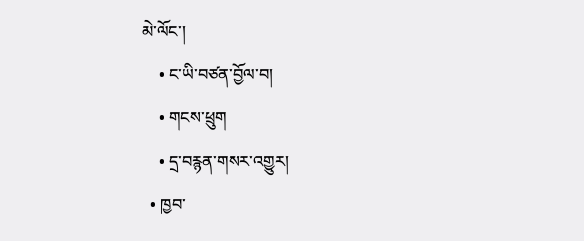མེ་ལོང་།
    • ང་ཡི་བཙན་བྱོལ་བ།
    • གངས་ཕྲུག
    • དྲ་བརྙན་གསར་འགྱུར།
  • ཁྱབ་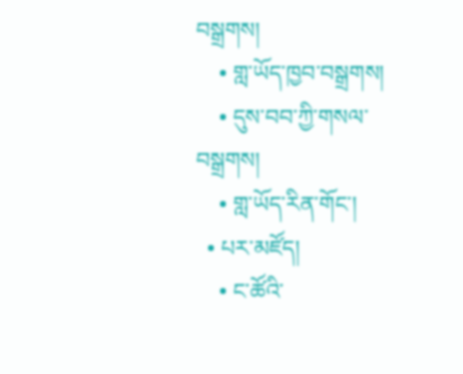བསྒྲགས།
    • གླ་ཡོད་ཁྱབ་བསྒྲགས།
    • དུས་བབ་ཀྱི་གསལ་བསྒྲགས།
    • གླ་ཡོད་རིན་གོང་།
  • པར་མཛོད།
    • ང་ཚོའི་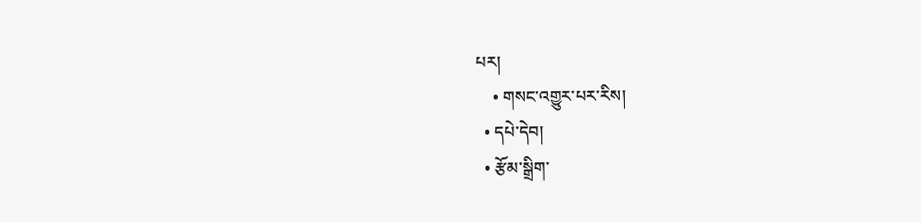པར།
    • གསང་འགྱུར་པར་རིས།
  • དཔེ་དེབ།
  • རྩོམ་སྒྲིག་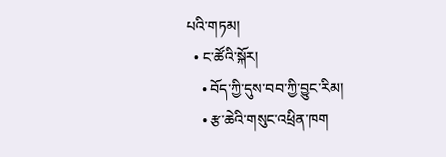པའི་གཏམ།
  • ང་ཚོའི་སྐོར།
    • བོད་ཀྱི་དུས་བབ་ཀྱི་བྱུང་རིམ།
    • རྩ་ཆེའི་གསུང་འཕྲིན་ཁག